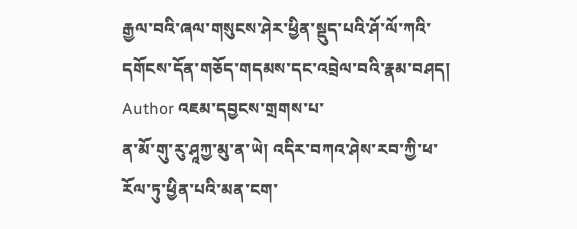རྒྱལ་བའི་ཞལ་གསུངས་ཤེར་ཕྱིན་སྡུད་པའི་ཤོ་ལོ་ཀའི་དགོངས་དོན་གཅོད་གདམས་དང་འབྲེལ་བའི་རྣམ་བཤད།
Author འཇམ་དབྱངས་གྲགས་པ་
ན་མོ་གུ་རུ་ཤཱཀྱ་མུ་ན་ཡེ། འདིར་བཀའ་ཤེས་རབ་ཀྱི་ཕ་རོལ་ཏུ་ཕྱིན་པའི་མན་ངག་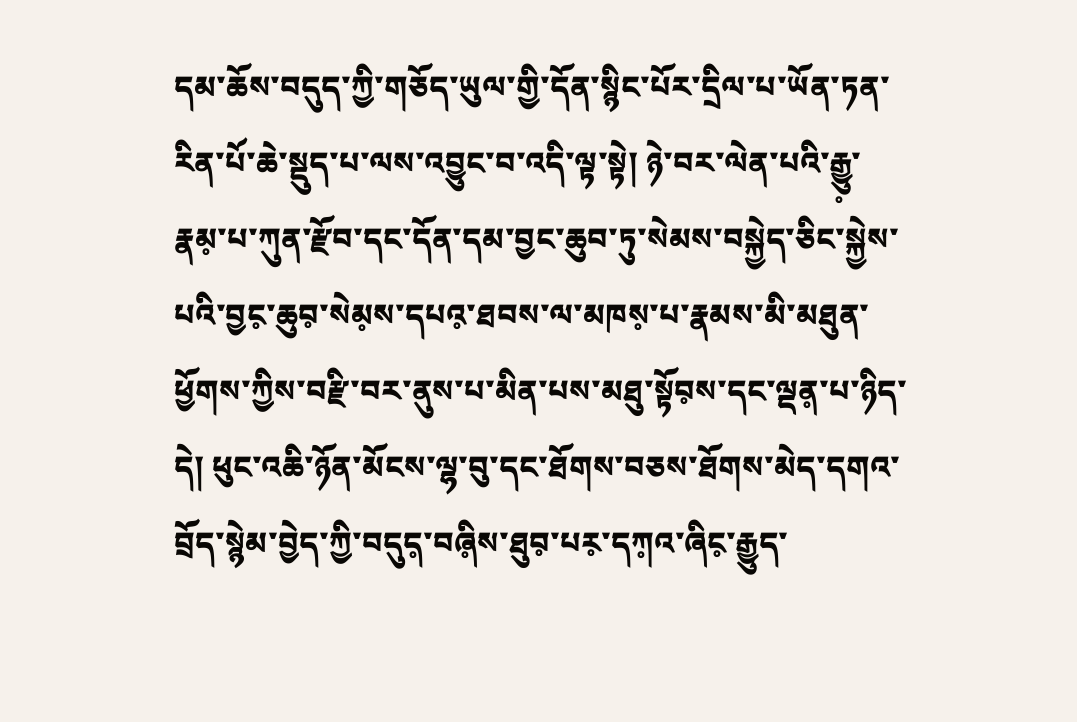དམ་ཆོས་བདུད་ཀྱི་གཅོད་ཡུལ་གྱི་དོན་སྙིང་པོར་དྲིལ་པ་ཡོན་ཏན་རིན་པོ་ཆེ་སྡུད་པ་ལས་འབྱུང་བ་འདི་ལྟ་སྟེ། ཉེ་བར་ལེན་པའི་རྒྱུ༷་རྣམ༷་པ་ཀུན་རྫོབ་དང་དོན་དམ་བྱང་ཆུབ་ཏུ་སེམས་བསྐྱེད་ཅིང་སྐྱེས་པའི་བྱང༷་ཆུབ༷་སེམ༷ས་དཔའ༷་ཐབས་ལ་མཁས༷་པ་རྣམས་མི་མཐུན་ཕྱོགས་ཀྱིས་བརྫི་བར་ནུས་པ་མིན་པས་མཐུ་སྟོབ༷ས་དང་ལྡན༷་པ་ཉིད་དེ། ཕུང་འཆི་ཉོན་མོངས་ལྷ་བུ་དང་ཐོགས་བཅས་ཐོགས་མེད་དགའ་བྲོད་སྙེམ་བྱེད་ཀྱི་བདུད༷་བཞི༷ས་ཐུབ༷་པར༷་དཀ༷འ་ཞིང༷་རྒྱུད་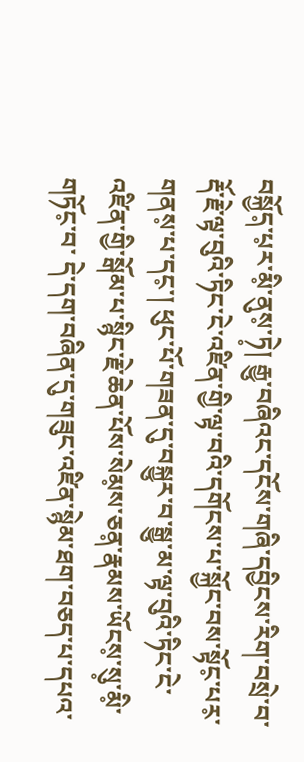བསྐྱོད༷་པ༷ར་མི༷་ནུས༷་ཏེ༷། རྒྱུ་བཞིའང་དངོས་གཞི་དབྱིངས་རིག་བསྲེ་བ་རྡོ་རྗེ་ལྟ་བུའི་ཏིང་ངེ་འཛིན་གྱི་ལྟ་བའི་དགོངས་པ་སྐྱོང་བས་སྟོང༷་པར༷་གནས༷་པ་དང༷་། ཕུང་པོ་གཟན་དུ་བསྐྱུར་བ་སྒྱུ་མ་ལྟ་བུའི་ཏིང་ངེ་འཛིན་གྱི་སྒོམ་པ་སྙིང་རྗེ་ཆེན་པོས་སེམ༷ས་ཅན༷་རྣམས་ཡོངས༷་སུ༷་མི༷་གཏོང༷་བ་ དེ་དག་བཞིན་དུ་གཟུང་འཛིན་སྙེམ་ཐག་བཅད་པ་དཔའ་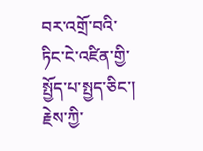བར་འགྲོ་བའི་ཏིང་ངེ་འཛིན་གྱི་སྤྱོད་པ་སྤྱད་ཅིང་། རྗེས་ཀྱི་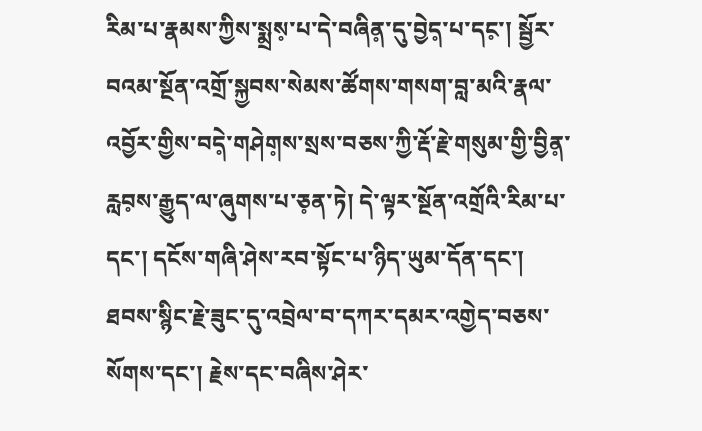རིམ་པ་རྣམས་ཀྱིས་སྨྲས༷་པ་དེ་བཞིན༷་དུ་བྱེད༷་པ་དང༷་། སྦྱོར་བའམ་སྔོན་འགྲོ་སྐྱབས་སེམས་ཚོགས་གསག་བླ་མའི་རྣལ་འབྱོར་གྱིས་བདེ༷་གཤེག༷ས་སྲས་བཅས་ཀྱི་རྡོ་རྗེ་གསུམ་གྱི་བྱིན༷་རླབ༷ས་རྒྱུད་ལ་ཞུགས་པ་ཅ༷ན་ཏེ། དེ་ལྟར་སྔོན་འགྲོའི་རིམ་པ་དང་། དངོས་གཞི་ཤེས་རབ་སྟོང་པ་ཉིད་ཡུམ་དོན་དང་། ཐབས་སྙིང་རྗེ་ཟུང་དུ་འབྲེལ་བ་དཀར་དམར་འགྱེད་བཅས་སོགས་དང་། རྗེས་དང་བཞིས་ཤེར་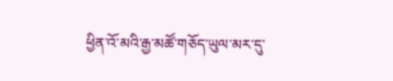ཕྱིན་འོ་མའི་རྒྱ་མཚོ་གཅོད་ཡུལ་མར་དུ་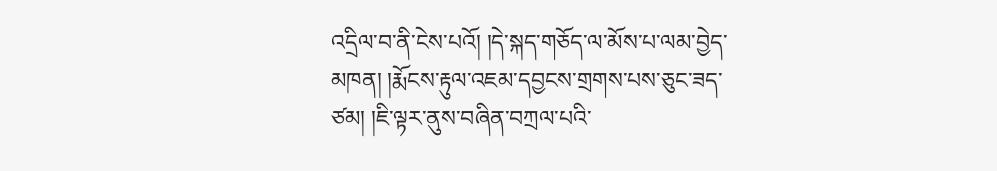འདྲིལ་བ་ནི་ངེས་པའོ། །དེ་སྐད་གཅོད་ལ་མོས་པ་ལམ་བྱེད་མཁན། །རྨོངས་རྟུལ་འཇམ་དབྱངས་གྲགས་པས་ཅུང་ཟད་ཙམ། །ཇི་ལྟར་ནུས་བཞིན་བཀྲལ་པའི་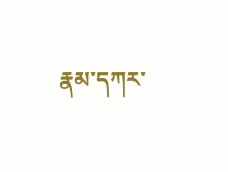རྣམ་དཀར་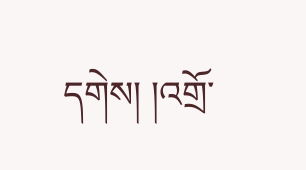དགེས། །འགྲོ་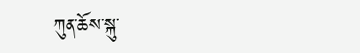ཀུན་ཆོས་སྐུ་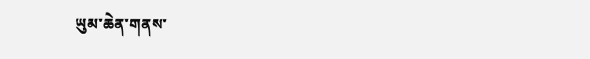ཡུམ་ཆེན་གནས་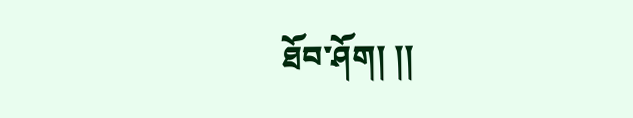ཐོབ་ཤོག། །།